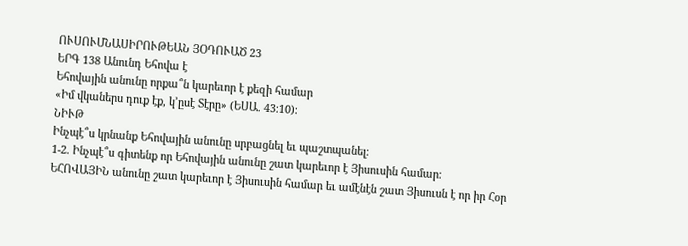ՈՒՍՈՒՄՆԱՍԻՐՈՒԹԵԱՆ ՅՕԴՈՒԱԾ 23
ԵՐԳ 138 Անունդ Եհովա է
Եհովային անունը որքա՞ն կարեւոր է քեզի համար
«Իմ վկաներս դուք էք, կ’ըսէ Տէրը» (ԵՍԱ. 43։10)։
ՆԻՒԹ
Ինչպէ՞ս կրնանք Եհովային անունը սրբացնել եւ պաշտպանել։
1-2. Ինչպէ՞ս գիտենք որ Եհովային անունը շատ կարեւոր է Յիսուսին համար։
ԵՀՈՎԱՅԻՆ անունը շատ կարեւոր է Յիսուսին համար եւ ամէնէն շատ Յիսուսն է որ իր Հօր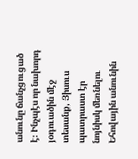անունը ճանչցուցած է։ Ինչպէս որ նախորդ յօդուածին մէջ տեսանք, Յիսուս պատրաստ էր նոյնիսկ մեռնելու Եհովային անունին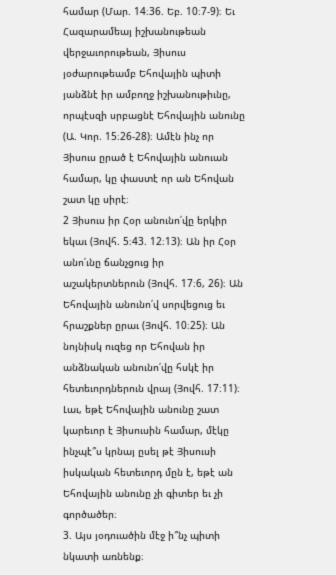համար (Մար. 14։36. Եբ. 10։7-9)։ Եւ Հազարամեայ իշխանութեան վերջաւորութեան, Յիսուս յօժարութեամբ Եհովային պիտի յանձնէ իր ամբողջ իշխանութիւնը, որպէսզի սրբացնէ Եհովային անունը (Ա. Կոր. 15։26-28)։ Ամէն ինչ որ Յիսուս ըրած է Եհովային անուան համար, կը փաստէ որ ան Եհովան շատ կը սիրէ։
2 Յիսուս իր Հօր անունո՛վը երկիր եկաւ (Յովհ. 5։43. 12։13)։ Ան իր Հօր անո՛ւնը ճանչցուց իր աշակերտներուն (Յովհ. 17։6, 26)։ Ան Եհովային անունո՛վ սորվեցուց եւ հրաշքներ ըրաւ (Յովհ. 10։25)։ Ան նոյնիսկ ուզեց որ Եհովան իր անձնական անունո՛վը հսկէ իր հետեւորդներուն վրայ (Յովհ. 17։11)։ Լաւ, եթէ Եհովային անունը շատ կարեւոր է Յիսուսին համար, մէկը ինչպէ՞ս կրնայ ըսել թէ Յիսուսի իսկական հետեւորդ մըն է, եթէ ան Եհովային անունը չի գիտեր եւ չի գործածեր։
3. Այս յօդուածին մէջ ի՞նչ պիտի նկատի առնենք։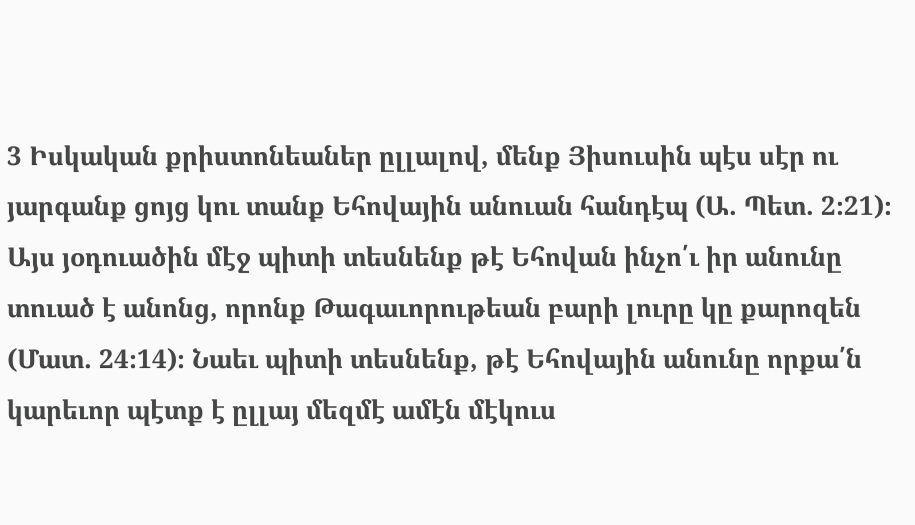3 Իսկական քրիստոնեաներ ըլլալով, մենք Յիսուսին պէս սէր ու յարգանք ցոյց կու տանք Եհովային անուան հանդէպ (Ա. Պետ. 2։21)։ Այս յօդուածին մէջ պիտի տեսնենք թէ Եհովան ինչո՛ւ իր անունը տուած է անոնց, որոնք Թագաւորութեան բարի լուրը կը քարոզեն (Մատ. 24։14)։ Նաեւ պիտի տեսնենք, թէ Եհովային անունը որքա՛ն կարեւոր պէտք է ըլլայ մեզմէ ամէն մէկուս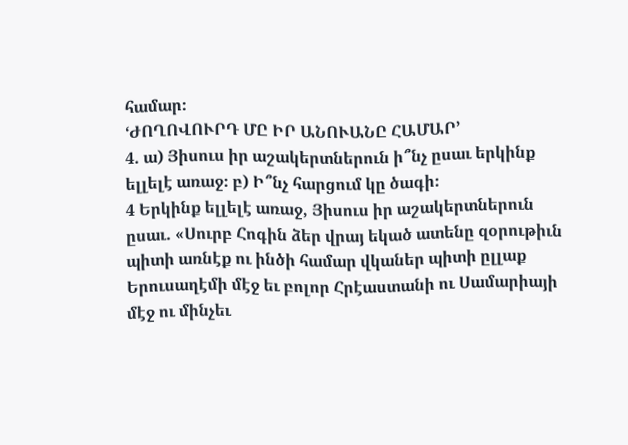համար։
‘ԺՈՂՈՎՈՒՐԴ ՄԸ ԻՐ ԱՆՈՒԱՆԸ ՀԱՄԱՐ’
4. ա) Յիսուս իր աշակերտներուն ի՞նչ ըսաւ երկինք ելլելէ առաջ։ բ) Ի՞նչ հարցում կը ծագի։
4 Երկինք ելլելէ առաջ, Յիսուս իր աշակերտներուն ըսաւ. «Սուրբ Հոգին ձեր վրայ եկած ատենը զօրութիւն պիտի առնէք ու ինծի համար վկաներ պիտի ըլլաք Երուսաղէմի մէջ եւ բոլոր Հրէաստանի ու Սամարիայի մէջ ու մինչեւ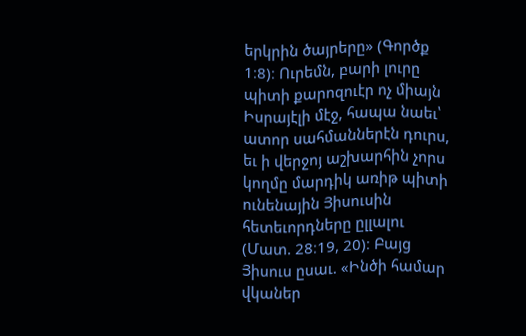երկրին ծայրերը» (Գործք 1։8)։ Ուրեմն, բարի լուրը պիտի քարոզուէր ոչ միայն Իսրայէլի մէջ, հապա նաեւ՝ ատոր սահմաններէն դուրս, եւ ի վերջոյ աշխարհին չորս կողմը մարդիկ առիթ պիտի ունենային Յիսուսին հետեւորդները ըլլալու (Մատ. 28։19, 20)։ Բայց Յիսուս ըսաւ. «Ինծի համար վկաներ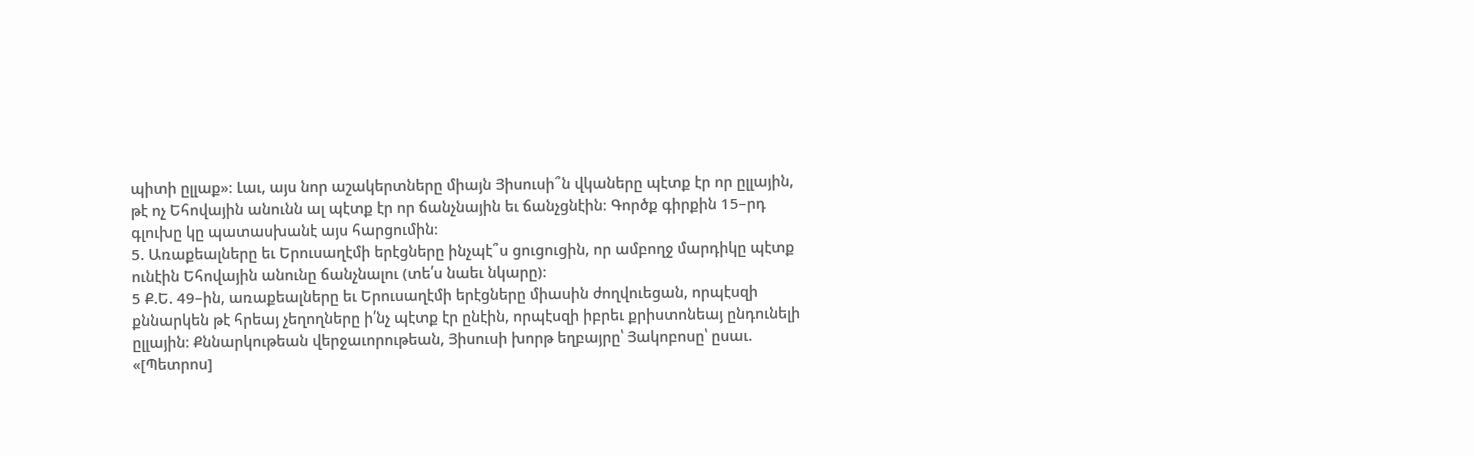պիտի ըլլաք»։ Լաւ, այս նոր աշակերտները միայն Յիսուսի՞ն վկաները պէտք էր որ ըլլային, թէ ոչ Եհովային անունն ալ պէտք էր որ ճանչնային եւ ճանչցնէին։ Գործք գիրքին 15–րդ գլուխը կը պատասխանէ այս հարցումին։
5. Առաքեալները եւ Երուսաղէմի երէցները ինչպէ՞ս ցուցուցին, որ ամբողջ մարդիկը պէտք ունէին Եհովային անունը ճանչնալու (տե՛ս նաեւ նկարը)։
5 Ք.Ե. 49–ին, առաքեալները եւ Երուսաղէմի երէցները միասին ժողվուեցան, որպէսզի քննարկեն թէ հրեայ չեղողները ի՛նչ պէտք էր ընէին, որպէսզի իբրեւ քրիստոնեայ ընդունելի ըլլային։ Քննարկութեան վերջաւորութեան, Յիսուսի խորթ եղբայրը՝ Յակոբոսը՝ ըսաւ. «[Պետրոս]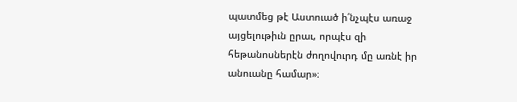պատմեց թէ Աստուած ի՛նչպէս առաջ այցելութիւն ըրաւ, որպէս զի հեթանոսներէն ժողովուրդ մը առնէ իր անուանը համար»։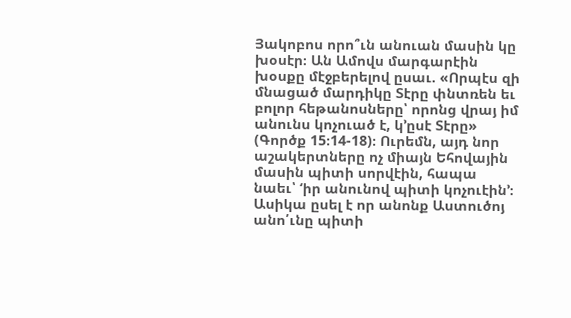Յակոբոս որո՞ւն անուան մասին կը խօսէր։ Ան Ամովս մարգարէին խօսքը մէջբերելով ըսաւ. «Որպէս զի մնացած մարդիկը Տէրը փնտռեն եւ բոլոր հեթանոսները՝ որոնց վրայ իմ անունս կոչուած է, կ’ըսէ Տէրը» (Գործք 15։14-18)։ Ուրեմն, այդ նոր աշակերտները ոչ միայն Եհովային մասին պիտի սորվէին, հապա նաեւ՝ ‘իր անունով պիտի կոչուէին’։ Ասիկա ըսել է որ անոնք Աստուծոյ անո՛ւնը պիտի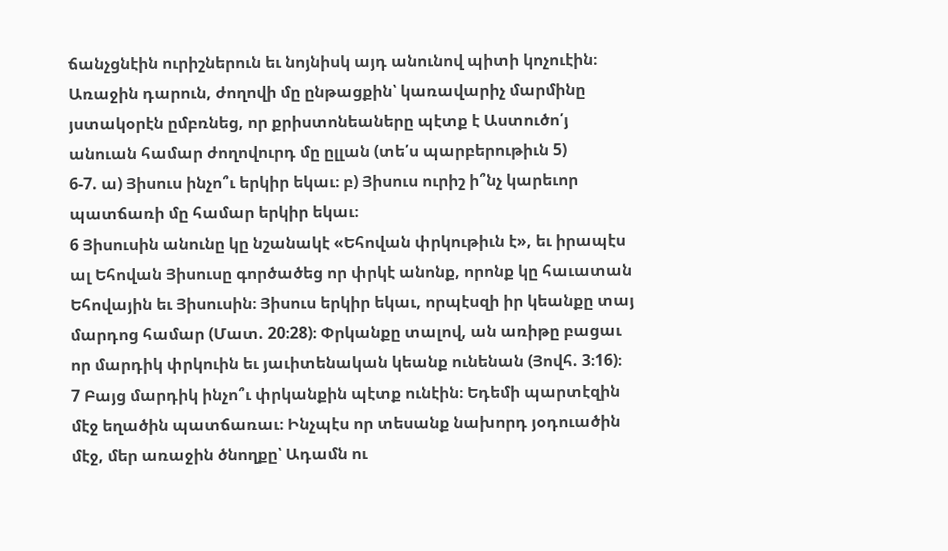ճանչցնէին ուրիշներուն եւ նոյնիսկ այդ անունով պիտի կոչուէին։
Առաջին դարուն, ժողովի մը ընթացքին՝ կառավարիչ մարմինը յստակօրէն ըմբռնեց, որ քրիստոնեաները պէտք է Աստուծո՛յ անուան համար ժողովուրդ մը ըլլան (տե՛ս պարբերութիւն 5)
6-7. ա) Յիսուս ինչո՞ւ երկիր եկաւ։ բ) Յիսուս ուրիշ ի՞նչ կարեւոր պատճառի մը համար երկիր եկաւ։
6 Յիսուսին անունը կը նշանակէ «Եհովան փրկութիւն է», եւ իրապէս ալ Եհովան Յիսուսը գործածեց որ փրկէ անոնք, որոնք կը հաւատան Եհովային եւ Յիսուսին։ Յիսուս երկիր եկաւ, որպէսզի իր կեանքը տայ մարդոց համար (Մատ. 20։28)։ Փրկանքը տալով, ան առիթը բացաւ որ մարդիկ փրկուին եւ յաւիտենական կեանք ունենան (Յովհ. 3։16)։
7 Բայց մարդիկ ինչո՞ւ փրկանքին պէտք ունէին։ Եդեմի պարտէզին մէջ եղածին պատճառաւ։ Ինչպէս որ տեսանք նախորդ յօդուածին մէջ, մեր առաջին ծնողքը՝ Ադամն ու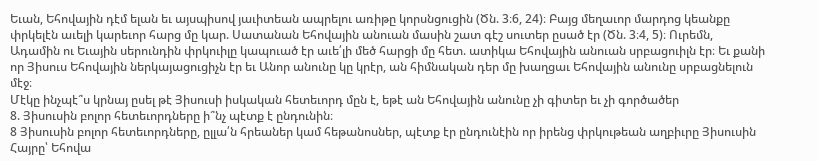Եւան, Եհովային դէմ ելան եւ այսպիսով յաւիտեան ապրելու առիթը կորսնցուցին (Ծն. 3։6, 24)։ Բայց մեղաւոր մարդոց կեանքը փրկելէն աւելի կարեւոր հարց մը կար. Սատանան Եհովային անուան մասին շատ գէշ սուտեր ըսած էր (Ծն. 3։4, 5)։ Ուրեմն, Ադամին ու Եւային սերունդին փրկուիլը կապուած էր աւե՛լի մեծ հարցի մը հետ. ատիկա Եհովային անուան սրբացուիլն էր։ Եւ քանի որ Յիսուս Եհովային ներկայացուցիչն էր եւ Անոր անունը կը կրէր, ան հիմնական դեր մը խաղցաւ Եհովային անունը սրբացնելուն մէջ։
Մէկը ինչպէ՞ս կրնայ ըսել թէ Յիսուսի իսկական հետեւորդ մըն է, եթէ ան Եհովային անունը չի գիտեր եւ չի գործածեր
8. Յիսուսին բոլոր հետեւորդները ի՞նչ պէտք է ընդունին։
8 Յիսուսին բոլոր հետեւորդները, ըլլա՛ն հրեաներ կամ հեթանոսներ, պէտք էր ընդունէին որ իրենց փրկութեան աղբիւրը Յիսուսին Հայրը՝ Եհովա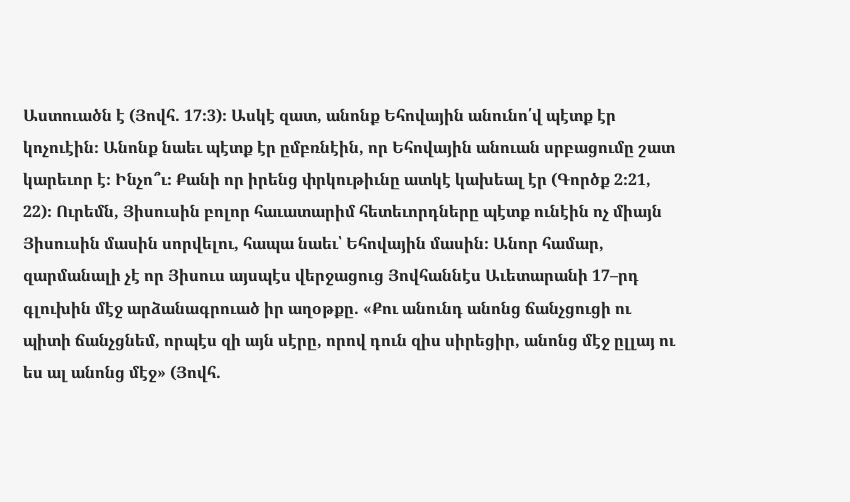Աստուածն է (Յովհ. 17։3)։ Ասկէ զատ, անոնք Եհովային անունո՛վ պէտք էր կոչուէին։ Անոնք նաեւ պէտք էր ըմբռնէին, որ Եհովային անուան սրբացումը շատ կարեւոր է։ Ինչո՞ւ։ Քանի որ իրենց փրկութիւնը ատկէ կախեալ էր (Գործք 2։21, 22)։ Ուրեմն, Յիսուսին բոլոր հաւատարիմ հետեւորդները պէտք ունէին ոչ միայն Յիսուսին մասին սորվելու, հապա նաեւ՝ Եհովային մասին։ Անոր համար, զարմանալի չէ որ Յիսուս այսպէս վերջացուց Յովհաննէս Աւետարանի 17–րդ գլուխին մէջ արձանագրուած իր աղօթքը. «Քու անունդ անոնց ճանչցուցի ու պիտի ճանչցնեմ, որպէս զի այն սէրը, որով դուն զիս սիրեցիր, անոնց մէջ ըլլայ ու ես ալ անոնց մէջ» (Յովհ.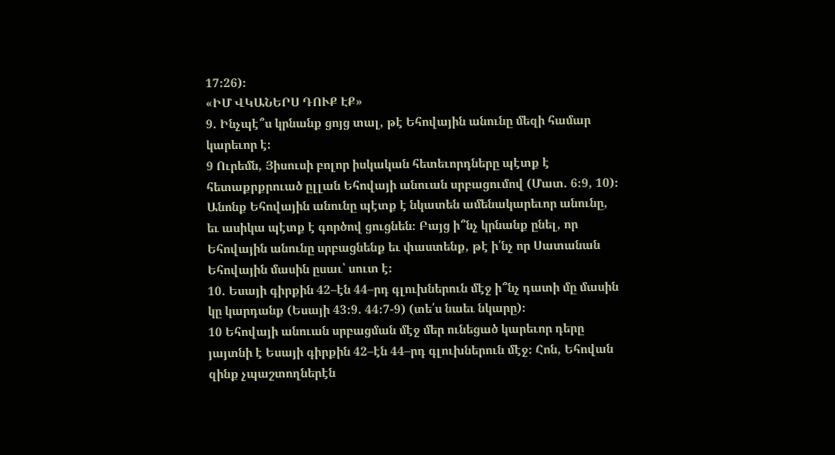17։26)։
«ԻՄ ՎԿԱՆԵՐՍ ԴՈՒՔ ԷՔ»
9. Ինչպէ՞ս կրնանք ցոյց տալ, թէ Եհովային անունը մեզի համար կարեւոր է։
9 Ուրեմն, Յիսուսի բոլոր իսկական հետեւորդները պէտք է հետաքրքրուած ըլլան Եհովայի անուան սրբացումով (Մատ. 6։9, 10)։ Անոնք Եհովային անունը պէտք է նկատեն ամենակարեւոր անունը, եւ ասիկա պէտք է գործով ցուցնեն։ Բայց ի՞նչ կրնանք ընել, որ Եհովային անունը սրբացնենք եւ փաստենք, թէ ի՛նչ որ Սատանան Եհովային մասին ըսաւ՝ սուտ է։
10. Եսայի գիրքին 42–էն 44–րդ գլուխներուն մէջ ի՞նչ դատի մը մասին կը կարդանք (Եսայի 43։9. 44։7-9) (տե՛ս նաեւ նկարը)։
10 Եհովայի անուան սրբացման մէջ մեր ունեցած կարեւոր դերը յայտնի է Եսայի գիրքին 42–էն 44–րդ գլուխներուն մէջ։ Հոն, Եհովան զինք չպաշտողներէն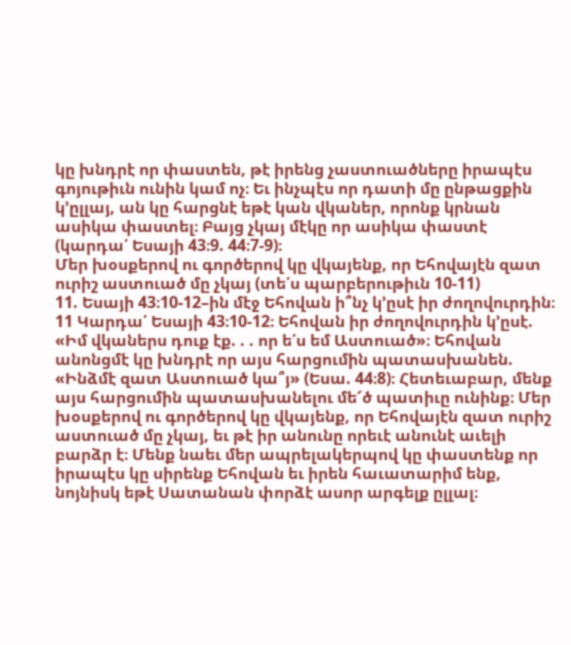կը խնդրէ որ փաստեն, թէ իրենց չաստուածները իրապէս գոյութիւն ունին կամ ոչ։ Եւ ինչպէս որ դատի մը ընթացքին կ’ըլլայ, ան կը հարցնէ եթէ կան վկաներ, որոնք կրնան ասիկա փաստել։ Բայց չկայ մէկը որ ասիկա փաստէ (կարդա՛ Եսայի 43։9. 44։7-9)։
Մեր խօսքերով ու գործերով կը վկայենք, որ Եհովայէն զատ ուրիշ աստուած մը չկայ (տե՛ս պարբերութիւն 10-11)
11. Եսայի 43։10-12–ին մէջ Եհովան ի՞նչ կ’ըսէ իր ժողովուրդին։
11 Կարդա՛ Եսայի 43։10-12։ Եհովան իր ժողովուրդին կ’ըսէ. «Իմ վկաներս դուք էք. . . որ ե՛ս եմ Աստուած»։ Եհովան անոնցմէ կը խնդրէ որ այս հարցումին պատասխանեն. «Ինձմէ զատ Աստուած կա՞յ» (Եսա. 44։8)։ Հետեւաբար, մենք այս հարցումին պատասխանելու մե՜ծ պատիւը ունինք։ Մեր խօսքերով ու գործերով կը վկայենք, որ Եհովայէն զատ ուրիշ աստուած մը չկայ, եւ թէ իր անունը որեւէ անունէ աւելի բարձր է։ Մենք նաեւ մեր ապրելակերպով կը փաստենք որ իրապէս կը սիրենք Եհովան եւ իրեն հաւատարիմ ենք, նոյնիսկ եթէ Սատանան փորձէ ասոր արգելք ըլլալ։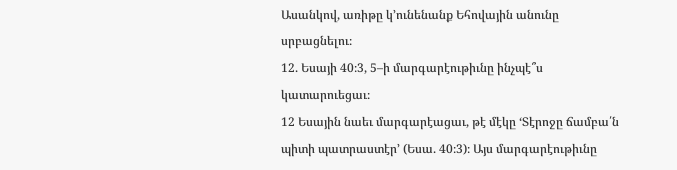Ասանկով, առիթը կ’ունենանք Եհովային անունը սրբացնելու։
12. Եսայի 40։3, 5–ի մարգարէութիւնը ինչպէ՞ս կատարուեցաւ։
12 Եսային նաեւ մարգարէացաւ, թէ մէկը ‘Տէրոջը ճամբա՛ն պիտի պատրաստէր’ (Եսա. 40։3)։ Այս մարգարէութիւնը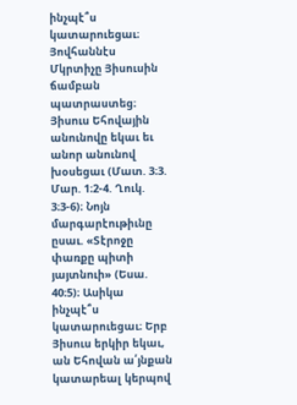ինչպէ՞ս կատարուեցաւ։ Յովհաննէս Մկրտիչը Յիսուսին ճամբան պատրաստեց։ Յիսուս Եհովային անունովը եկաւ եւ անոր անունով խօսեցաւ (Մատ. 3։3. Մար. 1։2-4. Ղուկ. 3։3-6)։ Նոյն մարգարէութիւնը ըսաւ. «Տէրոջը փառքը պիտի յայտնուի» (Եսա. 40։5)։ Ասիկա ինչպէ՞ս կատարուեցաւ։ Երբ Յիսուս երկիր եկաւ, ան Եհովան ա՛յնքան կատարեալ կերպով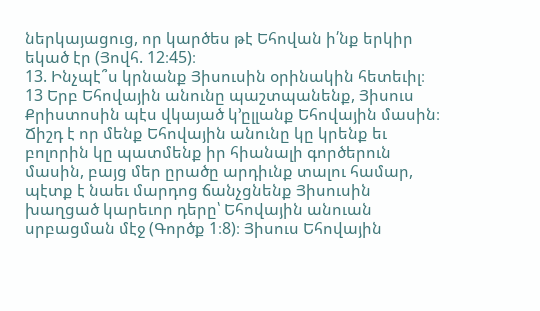ներկայացուց, որ կարծես թէ Եհովան ի՛նք երկիր եկած էր (Յովհ. 12։45)։
13. Ինչպէ՞ս կրնանք Յիսուսին օրինակին հետեւիլ։
13 Երբ Եհովային անունը պաշտպանենք, Յիսուս Քրիստոսին պէս վկայած կ’ըլլանք Եհովային մասին։ Ճիշդ է որ մենք Եհովային անունը կը կրենք եւ բոլորին կը պատմենք իր հիանալի գործերուն մասին, բայց մեր ըրածը արդիւնք տալու համար, պէտք է նաեւ մարդոց ճանչցնենք Յիսուսին խաղցած կարեւոր դերը՝ Եհովային անուան սրբացման մէջ (Գործք 1։8)։ Յիսուս Եհովային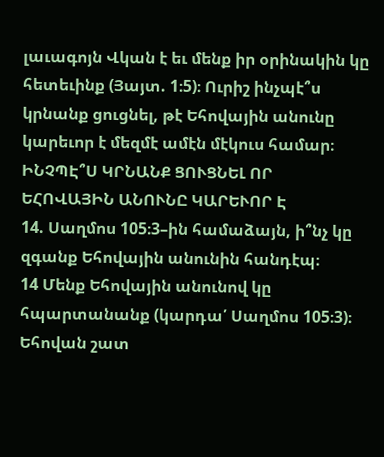լաւագոյն Վկան է եւ մենք իր օրինակին կը հետեւինք (Յայտ. 1։5)։ Ուրիշ ինչպէ՞ս կրնանք ցուցնել, թէ Եհովային անունը կարեւոր է մեզմէ ամէն մէկուս համար։
ԻՆՉՊԷ՞Ս ԿՐՆԱՆՔ ՑՈՒՑՆԵԼ ՈՐ ԵՀՈՎԱՅԻՆ ԱՆՈՒՆԸ ԿԱՐԵՒՈՐ Է
14. Սաղմոս 105։3–ին համաձայն, ի՞նչ կը զգանք Եհովային անունին հանդէպ։
14 Մենք Եհովային անունով կը հպարտանանք (կարդա՛ Սաղմոս 105։3)։ Եհովան շատ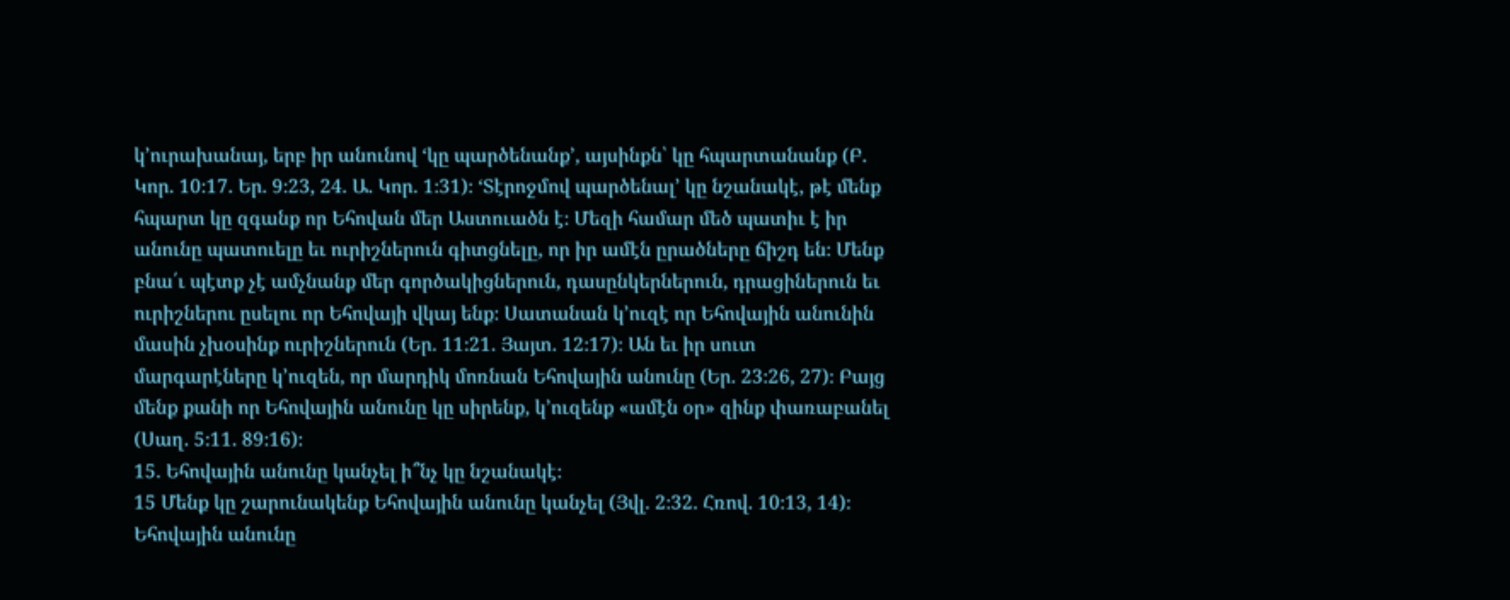կ’ուրախանայ, երբ իր անունով ‘կը պարծենանք’, այսինքն՝ կը հպարտանանք (Բ. Կոր. 10։17. Եր. 9։23, 24. Ա. Կոր. 1։31)։ ‘Տէրոջմով պարծենալ’ կը նշանակէ, թէ մենք հպարտ կը զգանք որ Եհովան մեր Աստուածն է։ Մեզի համար մեծ պատիւ է իր անունը պատուելը եւ ուրիշներուն գիտցնելը, որ իր ամէն ըրածները ճիշդ են։ Մենք բնա՛ւ պէտք չէ ամչնանք մեր գործակիցներուն, դասընկերներուն, դրացիներուն եւ ուրիշներու ըսելու որ Եհովայի վկայ ենք։ Սատանան կ’ուզէ որ Եհովային անունին մասին չխօսինք ուրիշներուն (Եր. 11։21. Յայտ. 12։17)։ Ան եւ իր սուտ մարգարէները կ’ուզեն, որ մարդիկ մոռնան Եհովային անունը (Եր. 23։26, 27)։ Բայց մենք քանի որ Եհովային անունը կը սիրենք, կ’ուզենք «ամէն օր» զինք փառաբանել (Սաղ. 5։11. 89։16)։
15. Եհովային անունը կանչել ի՞նչ կը նշանակէ։
15 Մենք կը շարունակենք Եհովային անունը կանչել (Յվլ. 2։32. Հռով. 10։13, 14)։ Եհովային անունը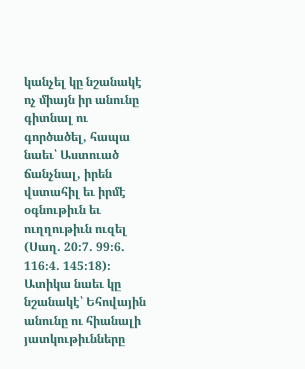կանչել կը նշանակէ ոչ միայն իր անունը գիտնալ ու գործածել, հապա նաեւ՝ Աստուած ճանչնալ, իրեն վստահիլ եւ իրմէ օգնութիւն եւ ուղղութիւն ուզել (Սաղ. 20։7. 99։6. 116։4. 145։18)։ Ատիկա նաեւ կը նշանակէ՝ Եհովային անունը ու հիանալի յատկութիւնները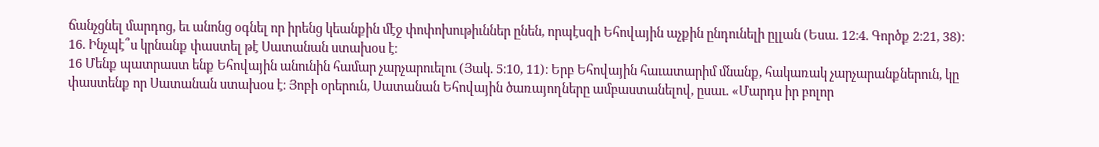ճանչցնել մարդոց, եւ անոնց օգնել որ իրենց կեանքին մէջ փոփոխութիւններ ընեն, որպէսզի Եհովային աչքին ընդունելի ըլլան (Եսա. 12։4. Գործք 2։21, 38)։
16. Ինչպէ՞ս կրնանք փաստել թէ Սատանան ստախօս է։
16 Մենք պատրաստ ենք Եհովային անունին համար չարչարուելու (Յակ. 5։10, 11)։ Երբ Եհովային հաւատարիմ մնանք, հակառակ չարչարանքներուն, կը փաստենք որ Սատանան ստախօս է։ Յոբի օրերուն, Սատանան Եհովային ծառայողները ամբաստանելով, ըսաւ. «Մարդս իր բոլոր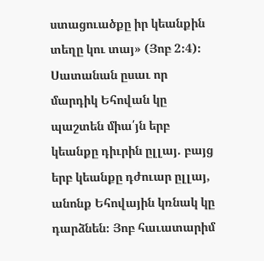ստացուածքը իր կեանքին տեղը կու տայ» (Յոբ 2։4)։ Սատանան ըսաւ որ մարդիկ Եհովան կը պաշտեն միա՛յն երբ կեանքը դիւրին ըլլայ. բայց երբ կեանքը դժուար ըլլայ, անոնք Եհովային կռնակ կը դարձնեն։ Յոբ հաւատարիմ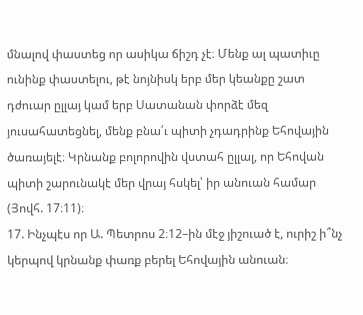մնալով փաստեց որ ասիկա ճիշդ չէ։ Մենք ալ պատիւը ունինք փաստելու, թէ նոյնիսկ երբ մեր կեանքը շատ դժուար ըլլայ կամ երբ Սատանան փորձէ մեզ յուսահատեցնել, մենք բնա՛ւ պիտի չդադրինք Եհովային ծառայելէ։ Կրնանք բոլորովին վստահ ըլլալ, որ Եհովան պիտի շարունակէ մեր վրայ հսկել՝ իր անուան համար (Յովհ. 17։11)։
17. Ինչպէս որ Ա. Պետրոս 2։12–ին մէջ յիշուած է, ուրիշ ի՞նչ կերպով կրնանք փառք բերել Եհովային անուան։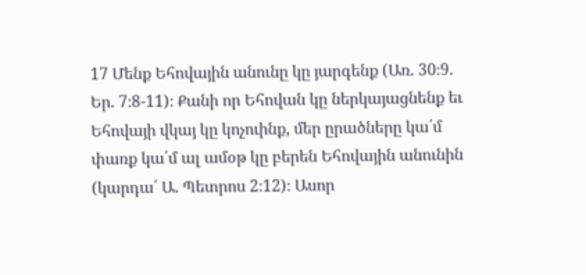17 Մենք Եհովային անունը կը յարգենք (Առ. 30։9. Եր. 7։8-11)։ Քանի որ Եհովան կը ներկայացնենք եւ Եհովայի վկայ կը կոչուինք, մեր ըրածները կա՛մ փառք կա՛մ ալ ամօթ կը բերեն Եհովային անունին (կարդա՛ Ա. Պետրոս 2։12)։ Ասոր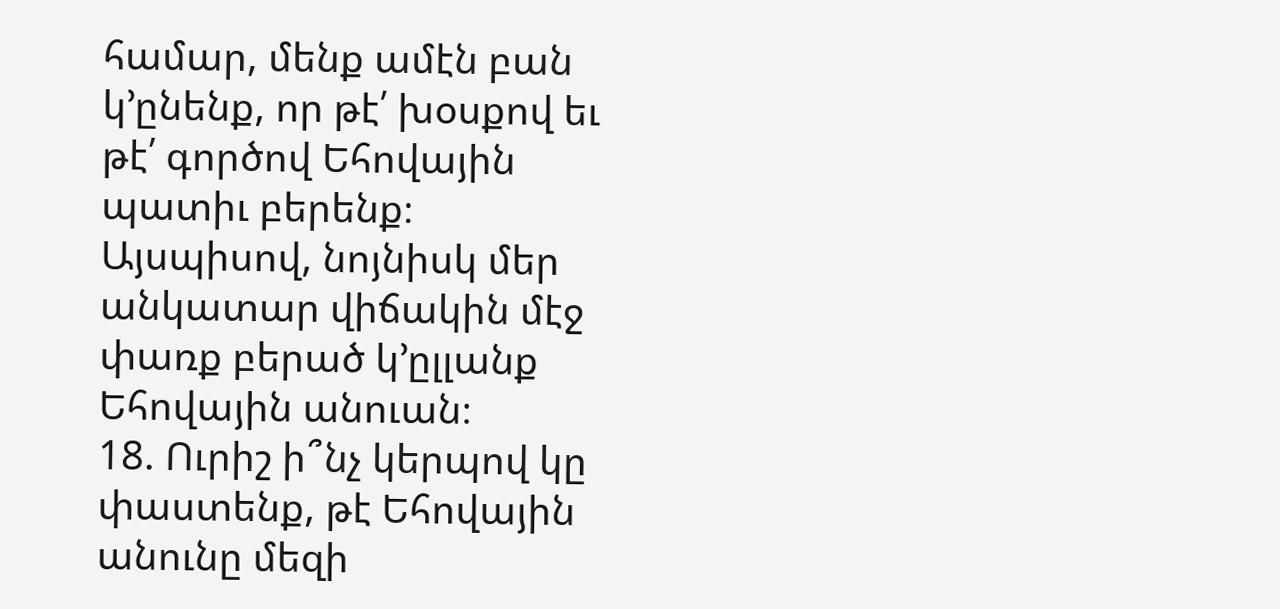համար, մենք ամէն բան կ’ընենք, որ թէ՛ խօսքով եւ թէ՛ գործով Եհովային պատիւ բերենք։ Այսպիսով, նոյնիսկ մեր անկատար վիճակին մէջ փառք բերած կ’ըլլանք Եհովային անուան։
18. Ուրիշ ի՞նչ կերպով կը փաստենք, թէ Եհովային անունը մեզի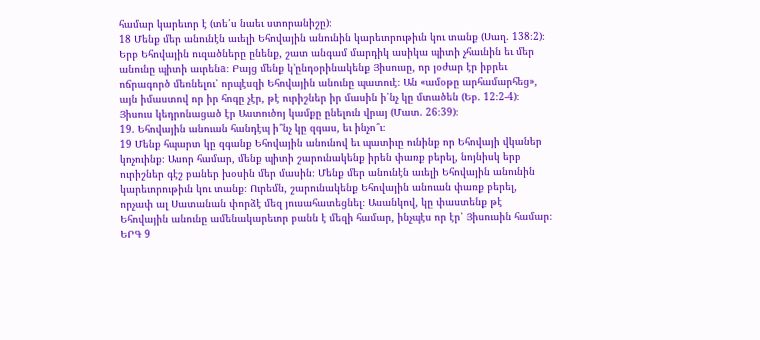համար կարեւոր է (տե՛ս նաեւ ստորանիշը)։
18 Մենք մեր անունէն աւելի Եհովային անունին կարեւորութիւն կու տանք (Սաղ. 138։2)։ Երբ Եհովային ուզածները ընենք, շատ անգամ մարդիկ ասիկա պիտի չհաւնին եւ մեր անունը պիտի աւրենa։ Բայց մենք կ’ընդօրինակենք Յիսուսը, որ յօժար էր իբրեւ ոճրագործ մեռնելու՝ որպէսզի Եհովային անունը պատուէ։ Ան «ամօթը արհամարհեց», այն իմաստով որ իր հոգը չէր, թէ ուրիշներ իր մասին ի՛նչ կը մտածեն (Եբ. 12։2-4)։ Յիսուս կեդրոնացած էր Աստուծոյ կամքը ընելուն վրայ (Մատ. 26։39)։
19. Եհովային անուան հանդէպ ի՞նչ կը զգաս, եւ ինչո՞ւ։
19 Մենք հպարտ կը զգանք Եհովային անունով եւ պատիւը ունինք որ Եհովայի վկաներ կոչուինք։ Ասոր համար, մենք պիտի շարունակենք իրեն փառք բերել, նոյնիսկ երբ ուրիշներ գէշ բաներ խօսին մեր մասին։ Մենք մեր անունէն աւելի Եհովային անունին կարեւորութիւն կու տանք։ Ուրեմն, շարունակենք Եհովային անուան փառք բերել, որչափ ալ Սատանան փորձէ մեզ յուսահատեցնել։ Ասանկով, կը փաստենք թէ Եհովային անունը ամենակարեւոր բանն է մեզի համար, ինչպէս որ էր՝ Յիսուսին համար։
ԵՐԳ 9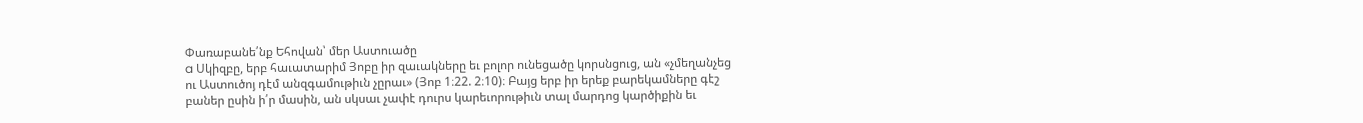Փառաբանե՛նք Եհովան՝ մեր Աստուածը
a Սկիզբը, երբ հաւատարիմ Յոբը իր զաւակները եւ բոլոր ունեցածը կորսնցուց, ան «չմեղանչեց ու Աստուծոյ դէմ անզգամութիւն չըրաւ» (Յոբ 1։22. 2։10)։ Բայց երբ իր երեք բարեկամները գէշ բաներ ըսին ի՛ր մասին, ան սկսաւ չափէ դուրս կարեւորութիւն տալ մարդոց կարծիքին եւ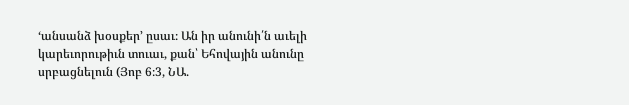‘անսանձ խօսքեր’ ըսաւ։ Ան իր անունի՛ն աւելի կարեւորութիւն տուաւ, քան՝ Եհովային անունը սրբացնելուն (Յոբ 6։3, ՆԱ.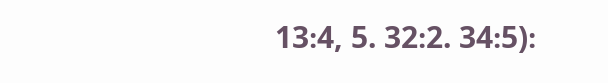13։4, 5. 32։2. 34։5)։